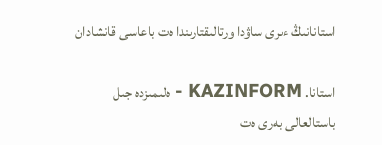استانانىڭ ءىرى ساۋدا ورتالىقتارىندا ەت باعاسى قانشادان

استانا. KAZINFORM - ەلىمىزدە جىل باستالعالى بەرى ەت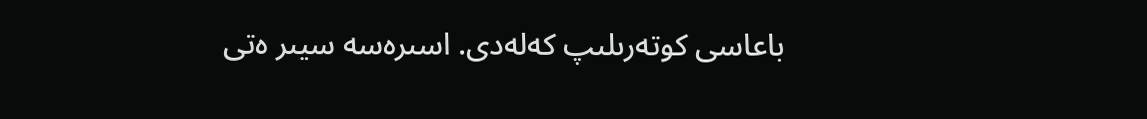باعاسى كوتەرىلىپ كەلەدى. اسىرەسە سيىر ەتى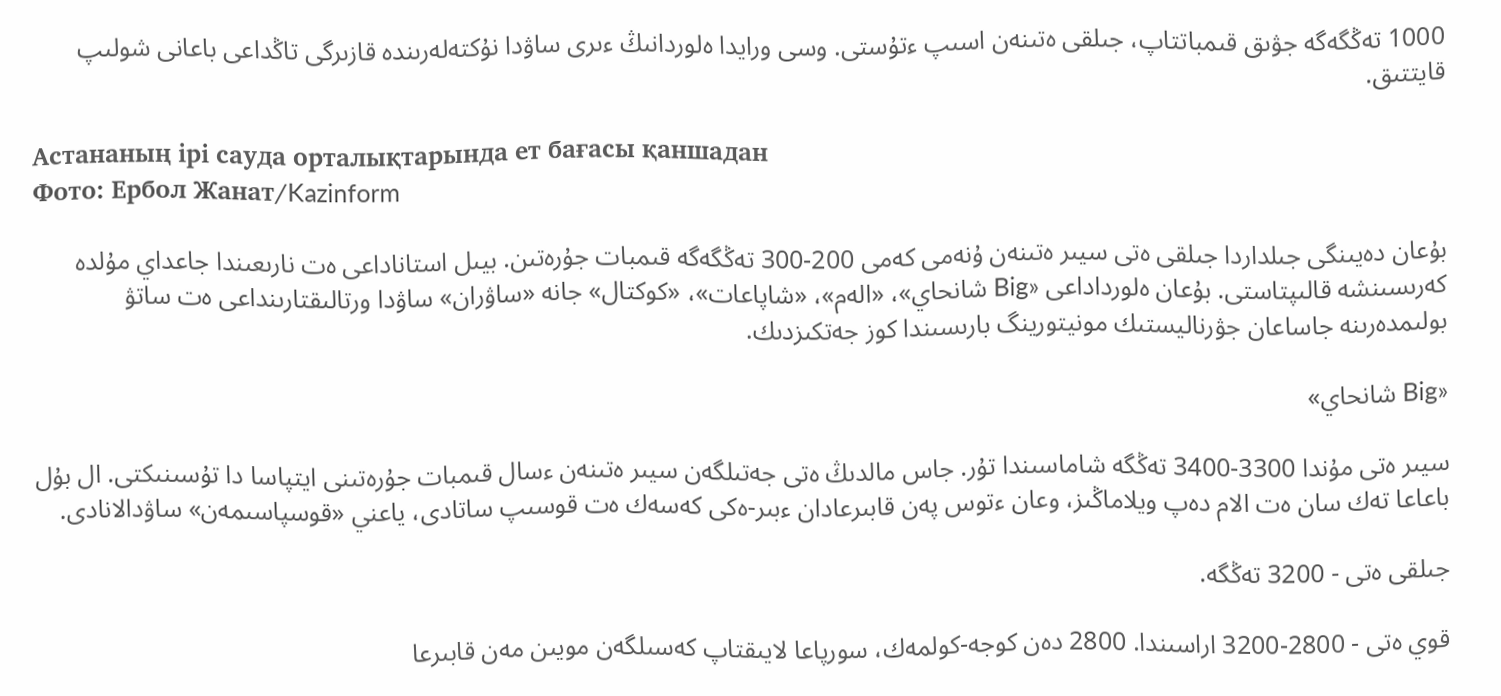1000 تەڭگەگە جۋىق قىمباتتاپ، جىلقى ەتىنەن اسىپ ءتۇستى. وسى ورايدا ەلوردانىڭ ءىرى ساۋدا نۇكتەلەرىندە قازىرگى تاڭداعى باعانى شولىپ قايتتىق.

Астананың ірі сауда орталықтарында ет бағасы қаншадан
Фото: Ербол Жанат/Kazinform

بۇعان دەيىنگى جىلداردا جىلقى ەتى سيىر ەتىنەن ۇنەمى كەمى 200-300 تەڭگەگە قىمبات جۇرەتىن. بيىل استاناداعى ەت نارىعىندا جاعداي مۇلدە كەرىسىنشە قالىپتاستى. بۇعان ەلورداداعى «Big شانحاي»، «الەم»، «شاپاعات»، «كوكتال» جانە «ساۋران» ساۋدا ورتالىقتارىنداعى ەت ساتۋ بولىمدەرىنە جاساعان جۋرناليستىك مونيتورينگ بارىسىندا كوز جەتكىزدىك.

«Big شانحاي»

سيىر ەتى مۇندا 3300-3400 تەڭگە شاماسىندا تۇر. جاس مالدىڭ ەتى جەتىلگەن سيىر ەتىنەن ءسال قىمبات جۇرەتىنى ايتپاسا دا تۇسىنىكتى. ال بۇل باعاعا تەك سان ەت الام دەپ ويلاماڭىز، وعان ءتوس پەن قابىرعادان ءبىر-ەكى كەسەك ەت قوسىپ ساتادى، ياعني «قوسپاسىمەن» ساۋدالانادى.

جىلقى ەتى - 3200 تەڭگە.

قوي ەتى - 2800-3200 اراسىندا. 2800 دەن كوجە-كولمەك، سورپاعا لايىقتاپ كەسىلگەن مويىن مەن قابىرعا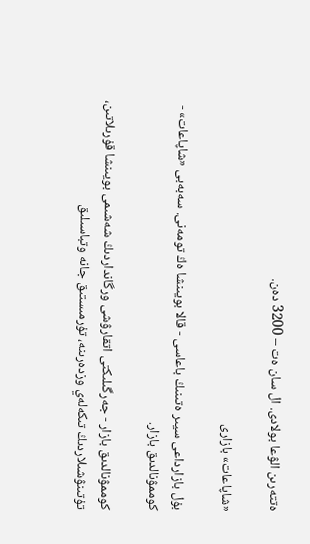ەتتەرىن الۋعا بولادى. ال سان ەت – 3200 دەن.

«شاپاعات» بازارى

بۇل بازارداعى سيىر ەتىنىڭ باعاسى - قالا بويىنشا ەڭ تومەنى. سەبەبى «شاپاعات» - كوممۋنالدىق بازار.

كوممۋنالدىق بازار - جەرگىلىكتى اتقارۋشى ورگانداردىڭ شەشىمى بويىنشا قۇرىلاتىن، تۇتىنۋشىلاردىڭ تىكەلەي وزدەرىنە، تۇرمىستىق جانە وتباسىلىق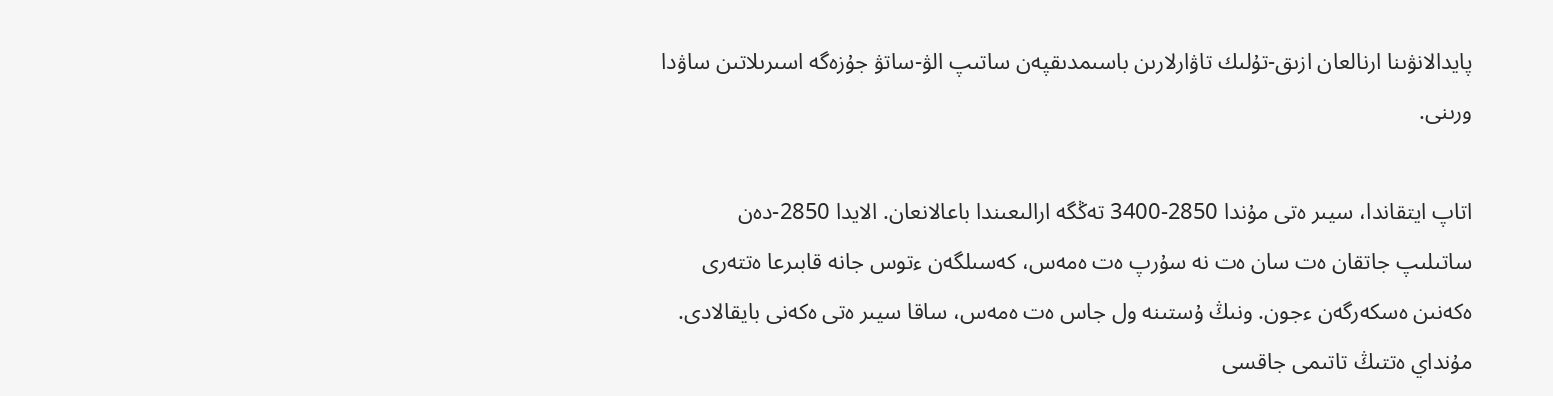پايدالانۋىنا ارنالعان ازىق-تۇلىك تاۋارلارىن باسىمدىقپەن ساتىپ الۋ-ساتۋ جۇزەگە اسىرىلاتىن ساۋدا ورىنى.

اتاپ ايتقاندا، سيىر ەتى مۇندا 2850-3400 تەڭگە ارالىعىندا باعالانعان. الايدا 2850-دەن ساتىلىپ جاتقان ەت سان ەت نە سۇرپ ەت ەمەس، كەسىلگەن ءتوس جانە قابىرعا ەتتەرى ەكەنىن ەسكەرگەن ءجون. ونىڭ ۇستىنە ول جاس ەت ەمەس، ساقا سيىر ەتى ەكەنى بايقالادى. مۇنداي ەتتىڭ تاتىمى جاقسى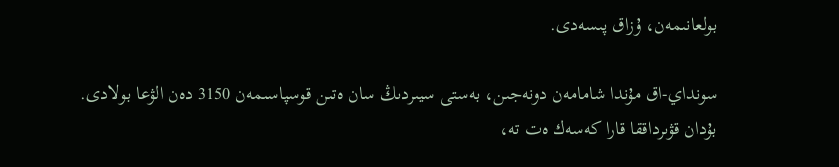بولعانىمەن، ۇزاق پىسەدى.

سونداي-اق مۇندا شامامەن دونەجىن، بەستى سيىردىڭ سان ەتىن قوسپاسىمەن 3150 دەن الۋعا بولادى. بۇدان قۋىرداققا قارا كەسەك ەت تە،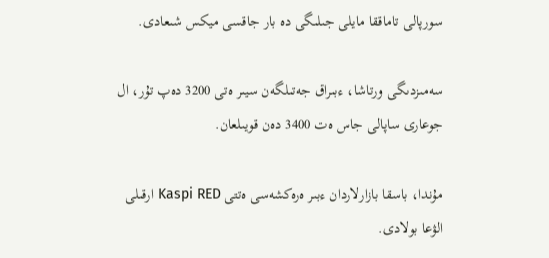سورپالى تاماققا مايلى جىلىگى دە بار جاقسى ميكس شىعادى.

سەمىزدىگى ورتاشا، ءبىراق جەتىلگەن سيىر ەتى 3200 دەپ تۇر، ال جوعارى ساپالى جاس ەت 3400 دەن قويىلعان.

مۇندا، باسقا بازارلاردان ءبىر ەرەكشەسى ەتتى Kaspi RED ارقىلى الۋعا بولادى.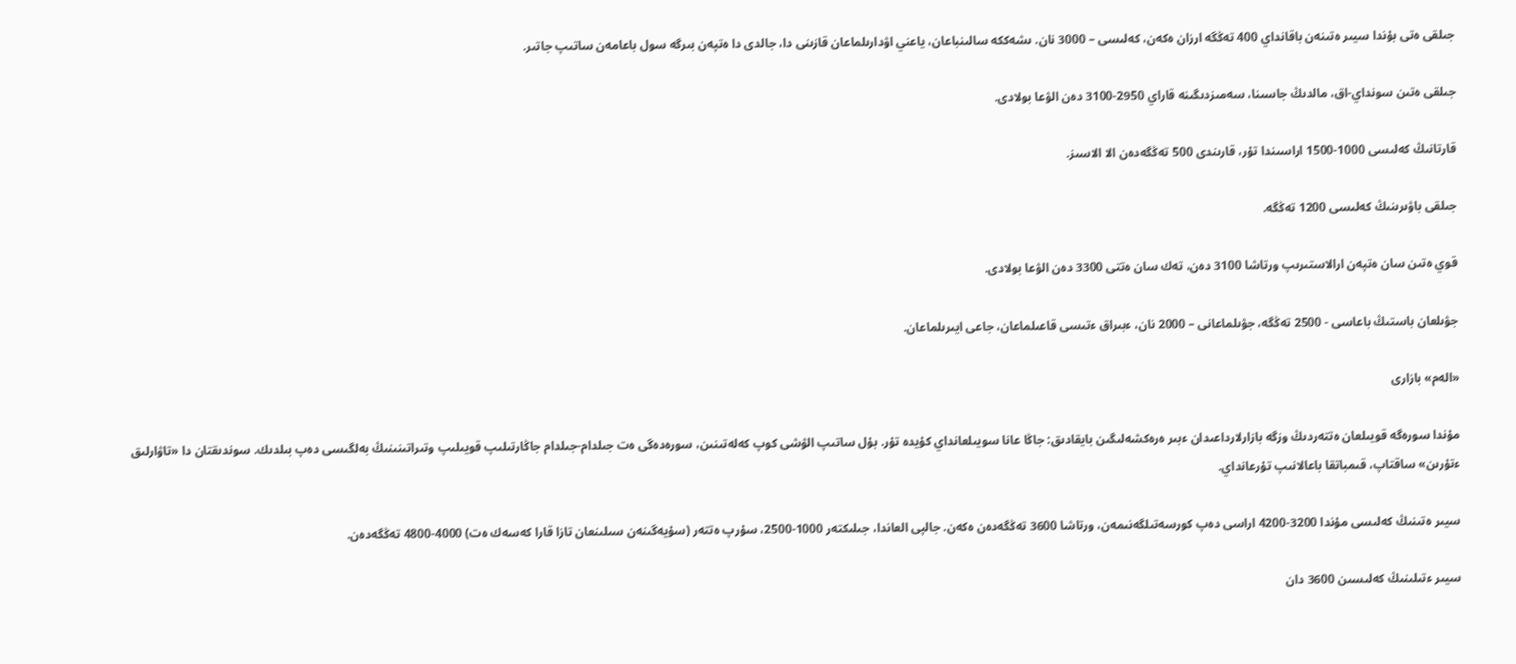جىلقى ەتى بۇندا سيىر ەتىنەن باقانداي 400 تەڭگە ارزان ەكەن، كەلىسى – 3000 نان. ىشەككە سالىنباعان، ياعني اۋدارىلماعان قازىنى دا، جالدى دا ەتپەن بىرگە سول باعامەن ساتىپ جاتىر.

جىلقى ەتىن سونداي-اق، مالدىڭ جاسىنا، سەمىزدىگىنە قاراي 2950-3100 دەن الۋعا بولادى.

قارتانىڭ كەلىسى 1000-1500 اراسىندا تۇر، قارىندى 500 تەڭگەدەن الا الاسىز.

جىلقى باۋىرىنىڭ كەلىسى 1200 تەڭگە.

قوي ەتىن سان ەتپەن ارالاستىرىپ ورتاشا 3100 دەن، تەك سان ەتتى 3300 دەن الۋعا بولادى.

جۋىلعان باستىڭ باعاسى - 2500 تەڭگە، جۋىلماعانى – 2000 نان، ءبىراق ءتىسى قاعىلماعان، جاعى ايىرىلماعان.

«الەم» بازارى

مۇندا سورەگە قويىلعان ەتتەردىڭ وزگە بازارلارداعىدان ءبىر ەرەكشەلىگىن بايقادىق: جاڭا عانا سويىلعانداي كۇيدە تۇر. بۇل ساتىپ الۋشى كوپ كەلەتىنىن، سورەدەگى ەت جىلدام-جىلدام جاڭارتىلىپ قويىلىپ وتىراتىنىنىڭ بەلگىسى دەپ بىلدىك. سوندىقتان دا «تاۋارلىق ءتۇرىن» ساقتاپ، قىمباتقا باعالانىپ تۇرعانداي.

سيىر ەتىنىڭ كەلىسى مۇندا 3200-4200 اراسى دەپ كورسەتىلگەنىمەن، ورتاشا 3600 تەڭگەدەن ەكەن. جالپى العاندا، جىلىكتەر 1000-2500، سۇرپ ەتتەر (سۇيەگىنەن سىلىنعان تازا قارا كەسەك ەت) 4000-4800 تەڭگەدەن.

سيىر ءتىلىنىڭ كەلىسىن 3600 دان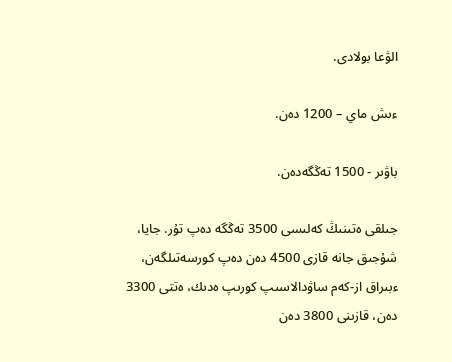الۋعا بولادى.

ءىش ماي – 1200 دەن.

باۋىر - 1500 تەڭگەدەن.

جىلقى ەتىنىڭ كەلىسى 3500 تەڭگە دەپ تۇر. جايا، شۇجىق جانە قازى 4500 دەن دەپ كورسەتىلگەن، ءبىراق از-كەم ساۋدالاسىپ كورىپ ەدىك، ەتتى 3300 دەن، قازىنى 3800 دەن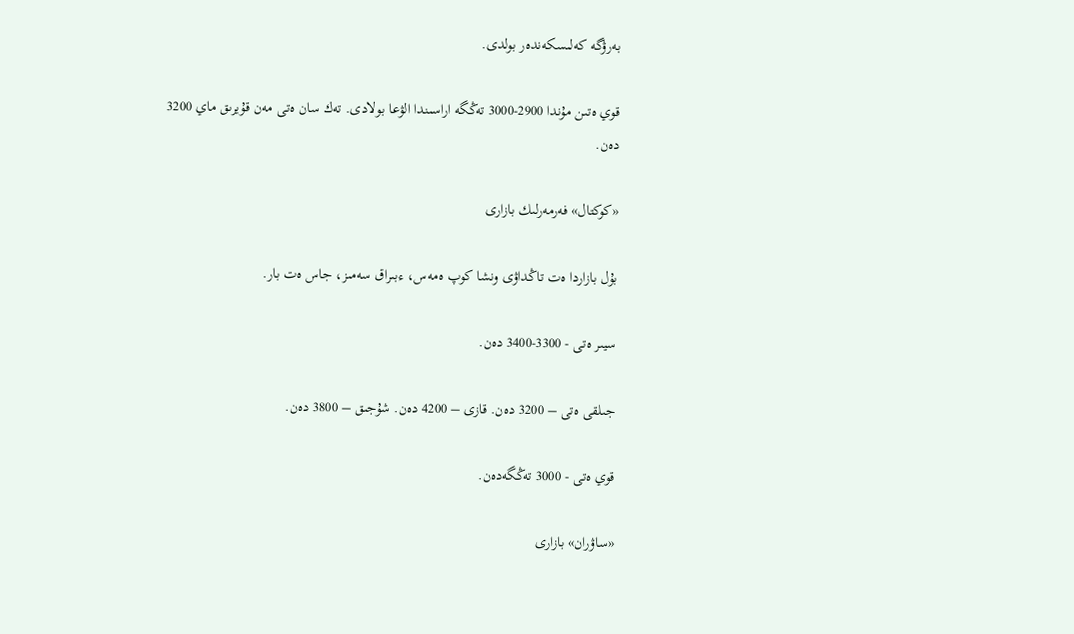بەرۋگە كەلىسكەندەر بولدى.

قوي ەتىن مۇندا 2900-3000 تەڭگە اراسىندا الۋعا بولادى. تەك سان ەتى مەن قۇيرىق ماي 3200 دەن.

«كوكتال» فەرمەرلىك بازارى

بۇل بازاردا ەت تاڭداۋى ونشا كوپ ەمەس، ءبىراق سەمىز، جاس ەت بار.

سيىر ەتى - 3300-3400 دەن.

جىلقى ەتى – 3200 دەن. قازى – 4200 دەن. شۇجىق – 3800 دەن.

قوي ەتى - 3000 تەڭگەدەن.

«ساۋران» بازارى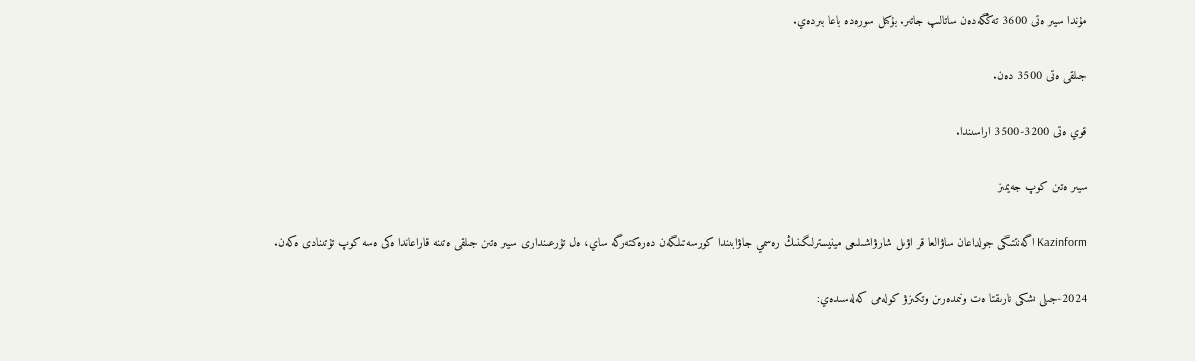مۇندا سيىر ەتى 3600 تەڭگەدەن ساتالىپ جاتىر. بۇكىل سورەدە باعا بىردەي.

جىلقى ەتى 3500 دەن.

قوي ەتى 3200-3500 اراسىندا.

سيىر ەتىن كوپ جەيمىز

Kazinform اگەنتتىگى جولداعان ساۋالعا قر اۋىل شارۋاشىلىعى مينيسترلىگىنىڭ رەسمي جاۋابىندا كورسەتىلگەن دەرەكتەرگە ساي، ەل تۇرعىندارى سيىر ەتىن جىلقى ەتىنە قاراعاندا ەكى ەسە كوپ تۇتىنادى ەكەن.

2024-جىلى ىشكى نارىقتا ەت ونىمدەرىن وتكىزۋ كولەمى كەلەسىدەي: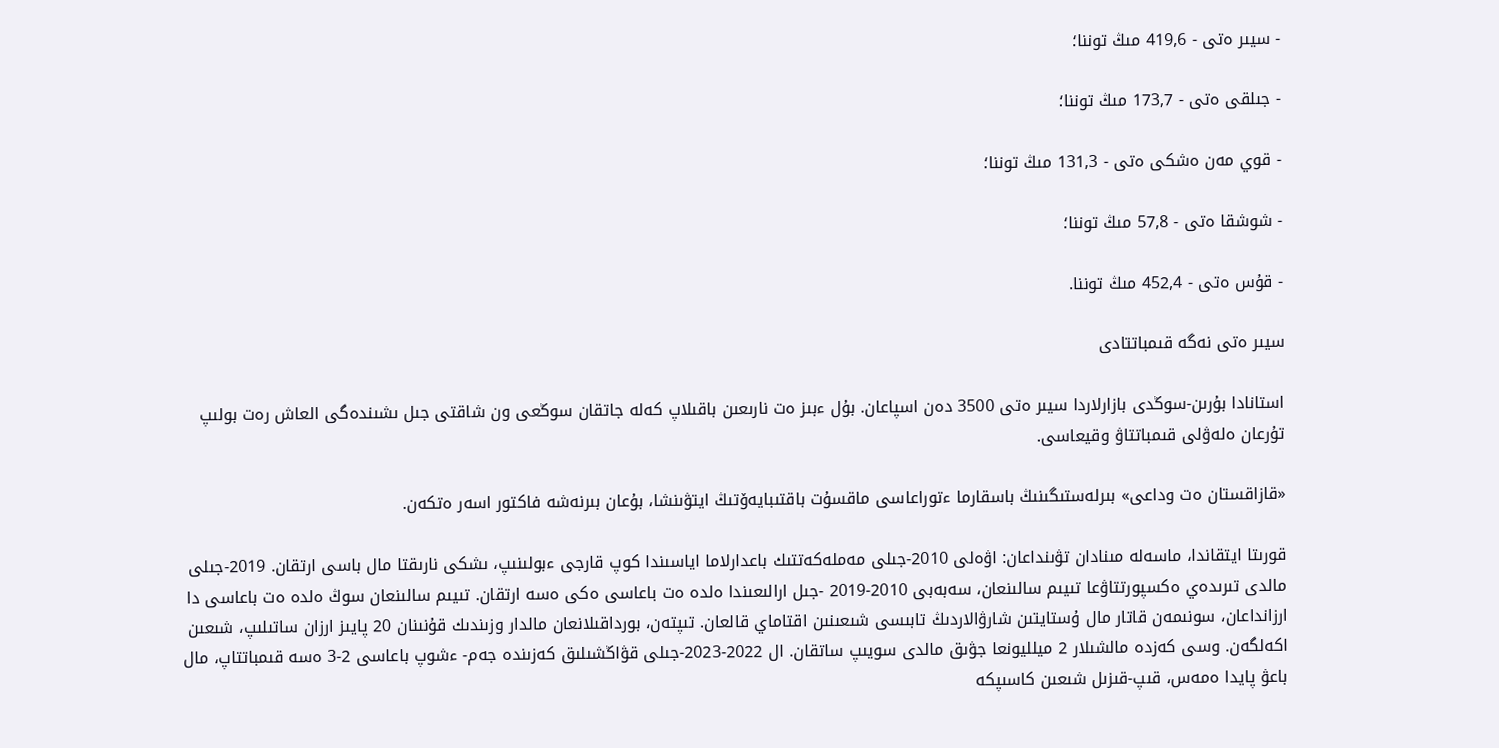- سيىر ەتى - 419,6 مىڭ توننا؛

- جىلقى ەتى - 173,7 مىڭ توننا؛

- قوي مەن ەشكى ەتى - 131,3 مىڭ توننا؛

- شوشقا ەتى - 57,8 مىڭ توننا؛

- قۇس ەتى - 452,4 مىڭ توننا.

سيىر ەتى نەگە قىمباتتادى

استانادا بۇرىن-سوڭدى بازارلاردا سيىر ەتى 3500 دەن اسپاعان. بۇل ءبىز ەت نارىعىن باقىلاپ كەلە جاتقان سوڭعى ون شاقتى جىل ىشىندەگى العاش رەت بولىپ تۇرعان ەلەۋلى قىمباتتاۋ وقيعاسى.

«قازاقستان ەت وداعى» بىرلەستىگىنىڭ باسقارما ءتوراعاسى ماقسۇت باقتىبايەۆتىڭ ايتۋىنشا، بۇعان بىرنەشە فاكتور اسەر ەتكەن.

قورىتا ايتقاندا، ماسەلە مىنادان تۋىنداعان: اۋەلى 2010-جىلى مەملەكەتتىك باعدارلاما اياسىندا كوپ قارجى ءبولىنىپ، ىشكى نارىقتا مال باسى ارتقان. 2019-جىلى مالدى تىرىدەي ەكسپورتتاۋعا تىيىم سالىنعان، سەبەبى 2010-2019 -جىل ارالىعىندا ەلدە ەت باعاسى ەكى ەسە ارتقان. تىيىم سالىنعان سوڭ ەلدە ەت باعاسى دا ارزانداعان، سونىمەن قاتار مال ۇستايتىن شارۋالاردىڭ تابىسى شىعىنىن اقتاماي قالعان. تىپتەن، بورداقىلانعان مالدار وزىندىك قۇنىنان 20 پايىز ارزان ساتىلىپ، شىعىن اكەلگەن. وسى كەزدە مالشىلار 2 ميلليونعا جۋىق مالدى سويىپ ساتقان. ال 2022-2023-جىلى قۋاڭشىلىق كەزىندە جەم- ءشوپ باعاسى 2-3 ەسە قىمباتتاپ، مال باعۋ پايدا ەمەس، قىپ-قىزىل شىعىن كاسىپكە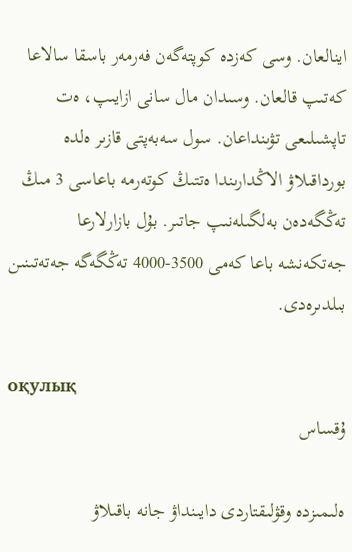اينالعان. وسى كەزدە كوپتەگەن فەرمەر باسقا سالاعا كەتىپ قالعان. وسىدان مال سانى ازايىپ، ەت تاپشىلىعى تۋىنداعان. سول سەبەپتى قازىر ەلدە بورداقىلاۋ الاڭدارىندا ەتتىڭ كوتەرمە باعاسى 3 مىڭ تەڭگەدەن بەلگىلەنىپ جاتىر. بۇل بازارلارعا جەتكەنشە باعا كەمى 3500-4000 تەڭگەگە جەتەتىنىن بىلدىرەدى.

оқулық
ۇقساس

ەلىمىزدە وقۋلىقتاردى دايىنداۋ جانە باقىلاۋ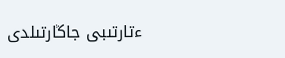ءتارتىبى جاڭارتىلدى